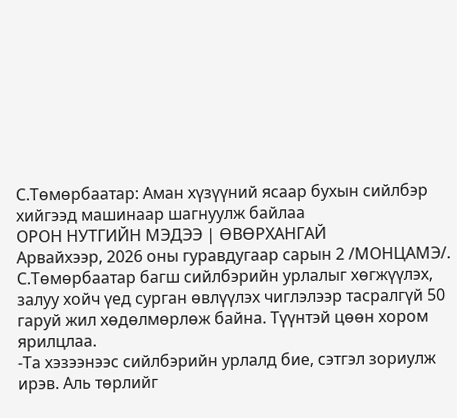С.Төмөрбаатар: Аман хүзүүний ясаар бухын сийлбэр хийгээд машинаар шагнуулж байлаа
ОРОН НУТГИЙН МЭДЭЭ | ӨВӨРХАНГАЙ
Арвайхээр, 2026 оны гуравдугаар сарын 2 /МОНЦАМЭ/. С.Төмөрбаатар багш сийлбэрийн урлалыг хөгжүүлэх, залуу хойч үед сурган өвлүүлэх чиглэлээр тасралгүй 50 гаруй жил хөдөлмөрлөж байна. Түүнтэй цөөн хором ярилцлаа.
-Та хэзээнээс сийлбэрийн урлалд бие, сэтгэл зориулж ирэв. Аль төрлийг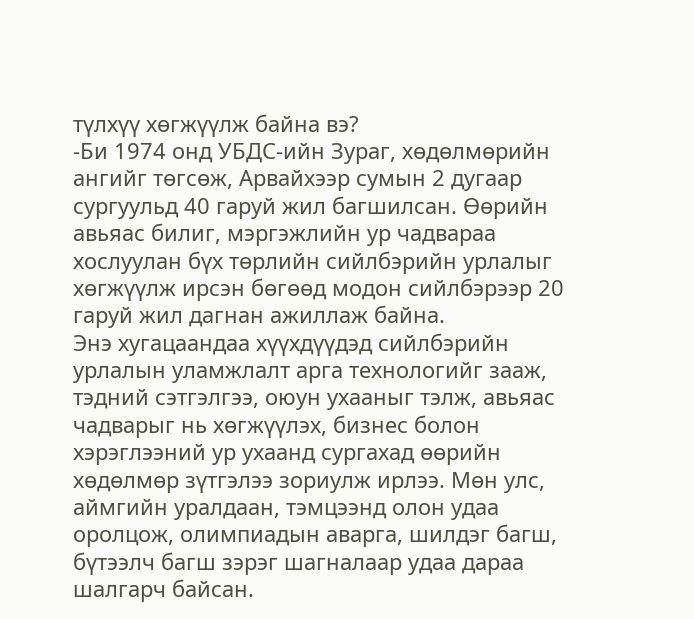түлхүү хөгжүүлж байна вэ?
-Би 1974 онд УБДС-ийн Зураг, хөдөлмөрийн ангийг төгсөж, Арвайхээр сумын 2 дугаар сургуульд 40 гаруй жил багшилсан. Өөрийн авьяас билиг, мэргэжлийн ур чадвараа хослуулан бүх төрлийн сийлбэрийн урлалыг хөгжүүлж ирсэн бөгөөд модон сийлбэрээр 20 гаруй жил дагнан ажиллаж байна.
Энэ хугацаандаа хүүхдүүдэд сийлбэрийн урлалын уламжлалт арга технологийг зааж, тэдний сэтгэлгээ, оюун ухааныг тэлж, авьяас чадварыг нь хөгжүүлэх, бизнес болон хэрэглээний ур ухаанд сургахад өөрийн хөдөлмөр зүтгэлээ зориулж ирлээ. Мөн улс, аймгийн уралдаан, тэмцээнд олон удаа оролцож, олимпиадын аварга, шилдэг багш, бүтээлч багш зэрэг шагналаар удаа дараа шалгарч байсан.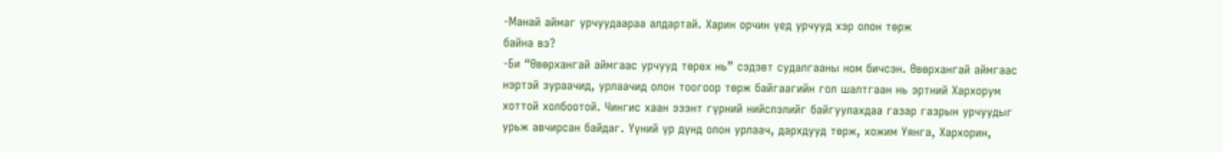-Манай аймаг урчуудаараа алдартай. Харин орчин үед урчууд хэр олон төрж
байна вэ?
-Би “Өвөрхангай аймгаас урчууд төрөх нь” сэдэвт судалгааны ном бичсэн. Өвөрхангай аймгаас нэртэй зураачид, урлаачид олон тоогоор төрж байгаагийн гол шалтгаан нь эртний Хархорум хоттой холбоотой. Чингис хаан эзэнт гүрний нийслэлийг байгуулахдаа газар газрын урчуудыг урьж авчирсан байдаг. Үүний үр дүнд олон урлаач, дархдууд төрж, хожим Уянга, Хархорин,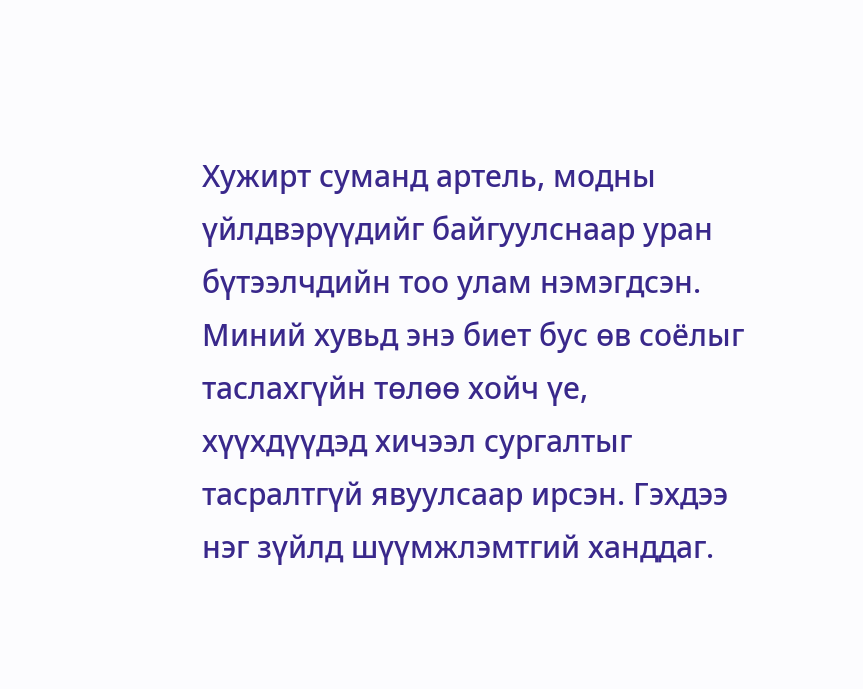Хужирт суманд артель, модны үйлдвэрүүдийг байгуулснаар уран бүтээлчдийн тоо улам нэмэгдсэн.
Миний хувьд энэ биет бус өв соёлыг таслахгүйн төлөө хойч үе, хүүхдүүдэд хичээл сургалтыг тасралтгүй явуулсаар ирсэн. Гэхдээ нэг зүйлд шүүмжлэмтгий ханддаг.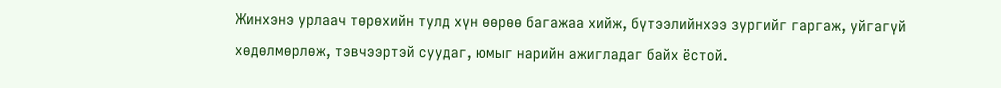Жинхэнэ урлаач төрөхийн тулд хүн өөрөө багажаа хийж, бүтээлийнхээ зургийг гаргаж, уйгагүй хөдөлмөрлөж, тэвчээртэй суудаг, юмыг нарийн ажигладаг байх ёстой.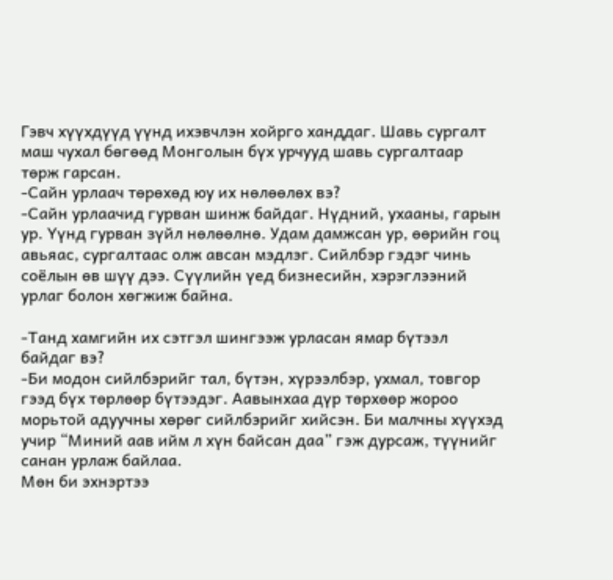Гэвч хүүхдүүд үүнд ихэвчлэн хойрго ханддаг. Шавь сургалт маш чухал бөгөөд Монголын бүх урчууд шавь сургалтаар төрж гарсан.
-Сайн урлаач төрөхөд юу их нөлөөлөх вэ?
-Сайн урлаачид гурван шинж байдаг. Нүдний, ухааны, гарын ур. Үүнд гурван зүйл нөлөөлнө. Удам дамжсан ур, өөрийн гоц авьяас, сургалтаас олж авсан мэдлэг. Сийлбэр гэдэг чинь соёлын өв шүү дээ. Сүүлийн үед бизнесийн, хэрэглээний урлаг болон хөгжиж байна.

-Танд хамгийн их сэтгэл шингээж урласан ямар бүтээл байдаг вэ?
-Би модон сийлбэрийг тал, бүтэн, хүрээлбэр, ухмал, товгор гээд бүх төрлөөр бүтээдэг. Аавынхаа дүр төрхөөр жороо морьтой адуучны хөрөг сийлбэрийг хийсэн. Би малчны хүүхэд учир “Миний аав ийм л хүн байсан даа” гэж дурсаж, түүнийг санан урлаж байлаа.
Мөн би эхнэртээ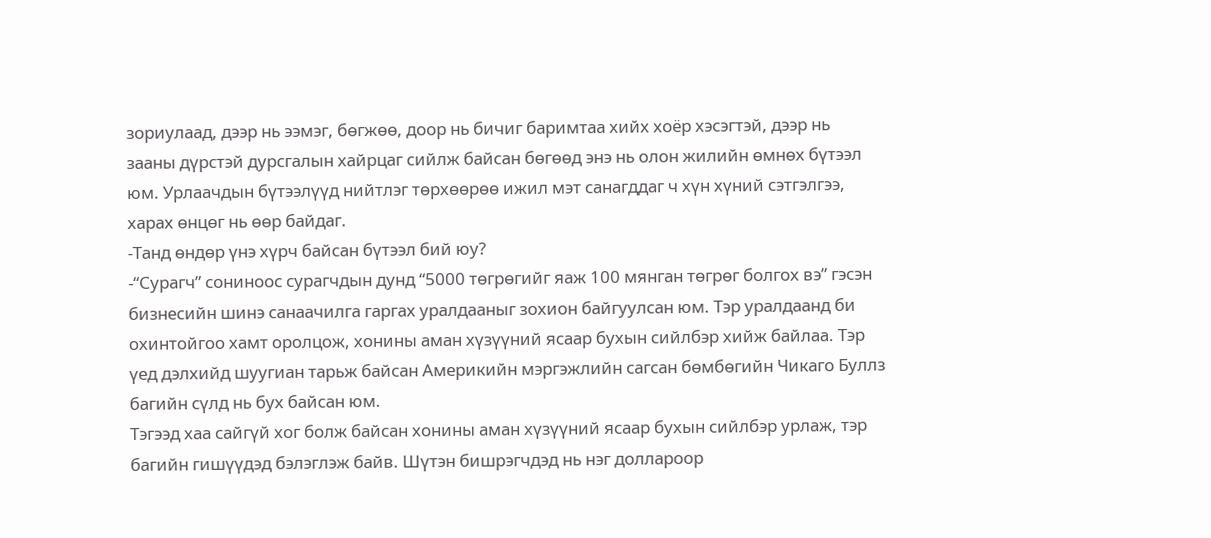зориулаад, дээр нь ээмэг, бөгжөө, доор нь бичиг баримтаа хийх хоёр хэсэгтэй, дээр нь зааны дүрстэй дурсгалын хайрцаг сийлж байсан бөгөөд энэ нь олон жилийн өмнөх бүтээл юм. Урлаачдын бүтээлүүд нийтлэг төрхөөрөө ижил мэт санагддаг ч хүн хүний сэтгэлгээ, харах өнцөг нь өөр байдаг.
-Танд өндөр үнэ хүрч байсан бүтээл бий юу?
-“Сурагч” сониноос сурагчдын дунд “5000 төгрөгийг яаж 100 мянган төгрөг болгох вэ” гэсэн бизнесийн шинэ санаачилга гаргах уралдааныг зохион байгуулсан юм. Тэр уралдаанд би охинтойгоо хамт оролцож, хонины аман хүзүүний ясаар бухын сийлбэр хийж байлаа. Тэр үед дэлхийд шуугиан тарьж байсан Америкийн мэргэжлийн сагсан бөмбөгийн Чикаго Буллз багийн сүлд нь бух байсан юм.
Тэгээд хаа сайгүй хог болж байсан хонины аман хүзүүний ясаар бухын сийлбэр урлаж, тэр багийн гишүүдэд бэлэглэж байв. Шүтэн бишрэгчдэд нь нэг доллароор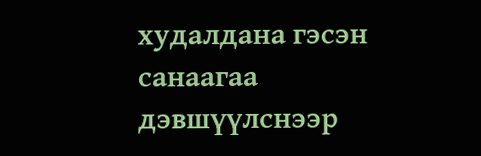худалдана гэсэн санаагаа дэвшүүлснээр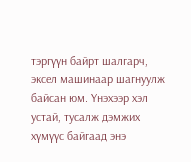тэргүүн байрт шалгарч, эксел машинаар шагнуулж байсан юм. Үнэхээр хэл устай, тусалж дэмжих хүмүүс байгаад энэ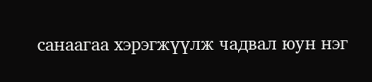санаагаа хэрэгжүүлж чадвал юун нэг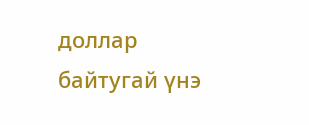доллар байтугай үнэ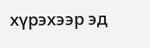хүрэхээр эд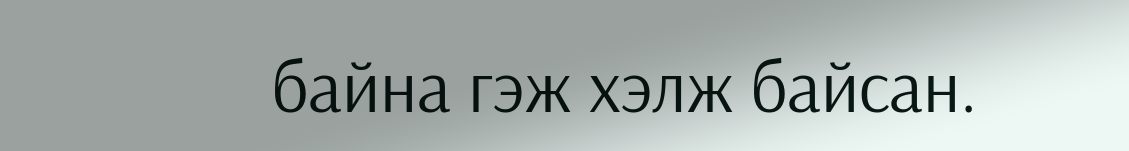байна гэж хэлж байсан.